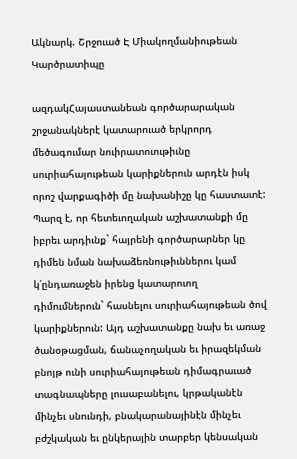Ակնարկ. Շրջուած Է Միակողմանիութեան Կարծրատիպը

ազդակՀայաստանեան գործարարական շրջանակներէ կատարուած երկրորդ մեծագումար նուիրատուութիւնը սուրիահայութեան կարիքներուն արդէն իսկ որոշ վարքագիծի մը նախանիշը կը հաստատէ: Պարզ է, որ հետեւողական աշխատանքի մը իբրեւ արդիւնք` հայրենի գործարարներ կը դիմեն նման նախաձեռնութիւններու կամ կ՛ընդառաջեն իրենց կատարուող դիմումներուն` հասնելու սուրիահայութեան ծով կարիքներուն: Այդ աշխատանքը նախ եւ առաջ ծանօթացման, ճանաչողական եւ իրազեկման բնոյթ ունի սուրիահայութեան դիմագրաւած տագնապները լուսաբանելու, կրթականէն մինչեւ սնունդի, բնակարանայինէն մինչեւ բժշկական եւ ընկերային տարբեր կենսական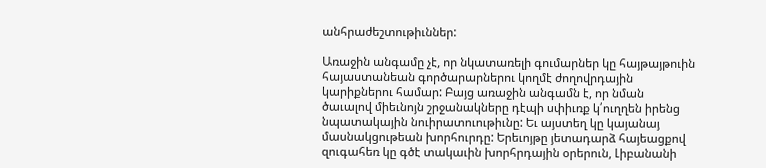անհրաժեշտութիւններ:

Առաջին անգամը չէ, որ նկատառելի գումարներ կը հայթայթուին հայաստանեան գործարարներու կողմէ ժողովրդային կարիքներու համար: Բայց առաջին անգամն է, որ նման ծաւալով միեւնոյն շրջանակները դէպի սփիւռք կ՛ուղղեն իրենց նպատակային նուիրատուութիւնը: Եւ այստեղ կը կայանայ մասնակցութեան խորհուրդը: Երեւոյթը յետադարձ հայեացքով զուգահեռ կը գծէ տակաւին խորհրդային օրերուն, Լիբանանի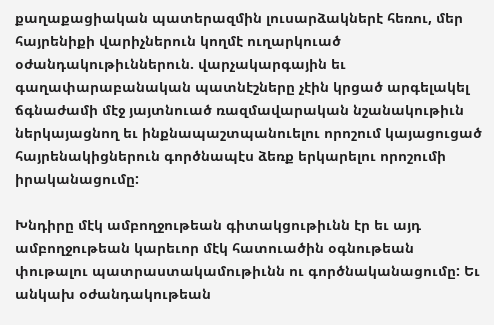քաղաքացիական պատերազմին լուսարձակներէ հեռու, մեր հայրենիքի վարիչներուն կողմէ ուղարկուած օժանդակութիւններուն. վարչակարգային եւ գաղափարաբանական պատնէշները չէին կրցած արգելակել ճգնաժամի մէջ յայտնուած ռազմավարական նշանակութիւն ներկայացնող եւ ինքնապաշտպանուելու որոշում կայացուցած հայրենակիցներուն գործնապէս ձեռք երկարելու որոշումի իրականացումը:

Խնդիրը մէկ ամբողջութեան գիտակցութիւնն էր եւ այդ ամբողջութեան կարեւոր մէկ հատուածին օգնութեան փութալու պատրաստակամութիւնն ու գործնականացումը: Եւ անկախ օժանդակութեան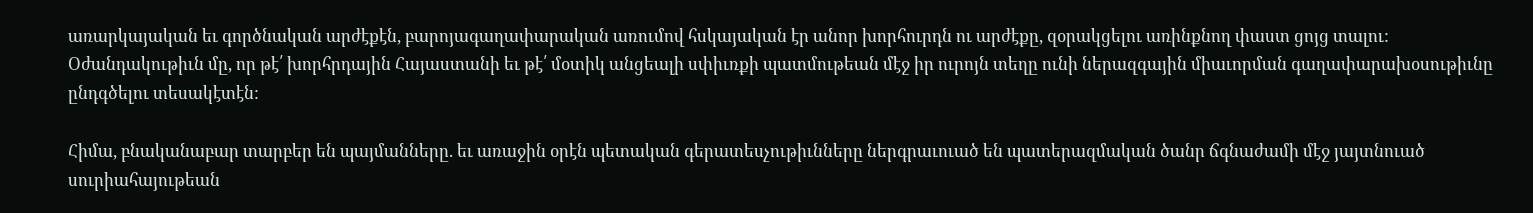առարկայական եւ գործնական արժէքէն, բարոյագաղափարական առումով հսկայական էր անոր խորհուրդն ու արժէքը, զօրակցելու առինքնող փաստ ցոյց տալու: Օժանդակութիւն մը, որ թէ՛ խորհրդային Հայաստանի եւ թէ՛ մօտիկ անցեալի սփիւռքի պատմութեան մէջ իր ուրոյն տեղը ունի ներազգային միաւորման գաղափարախօսութիւնը ընդգծելու տեսակէտէն:

Հիմա, բնականաբար տարբեր են պայմանները. եւ առաջին օրէն պետական գերատեսչութիւնները ներգրաւուած են պատերազմական ծանր ճգնաժամի մէջ յայտնուած սուրիահայութեան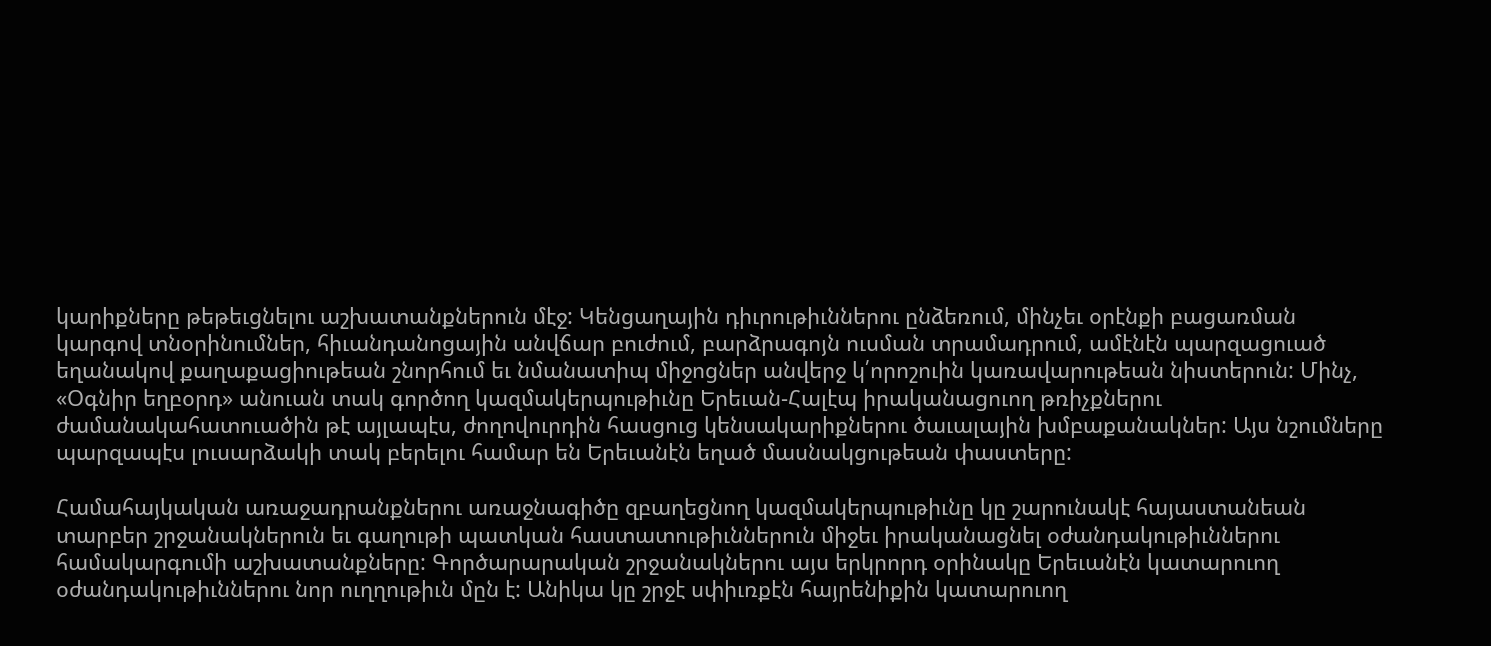կարիքները թեթեւցնելու աշխատանքներուն մէջ: Կենցաղային դիւրութիւններու ընձեռում, մինչեւ օրէնքի բացառման կարգով տնօրինումներ, հիւանդանոցային անվճար բուժում, բարձրագոյն ուսման տրամադրում, ամէնէն պարզացուած եղանակով քաղաքացիութեան շնորհում եւ նմանատիպ միջոցներ անվերջ կ՛որոշուին կառավարութեան նիստերուն: Մինչ, «Օգնիր եղբօրդ» անուան տակ գործող կազմակերպութիւնը Երեւան-Հալէպ իրականացուող թռիչքներու ժամանակահատուածին թէ այլապէս, ժողովուրդին հասցուց կենսակարիքներու ծաւալային խմբաքանակներ: Այս նշումները պարզապէս լուսարձակի տակ բերելու համար են Երեւանէն եղած մասնակցութեան փաստերը:

Համահայկական առաջադրանքներու առաջնագիծը զբաղեցնող կազմակերպութիւնը կը շարունակէ հայաստանեան տարբեր շրջանակներուն եւ գաղութի պատկան հաստատութիւններուն միջեւ իրականացնել օժանդակութիւններու համակարգումի աշխատանքները: Գործարարական շրջանակներու այս երկրորդ օրինակը Երեւանէն կատարուող օժանդակութիւններու նոր ուղղութիւն մըն է: Անիկա կը շրջէ սփիւռքէն հայրենիքին կատարուող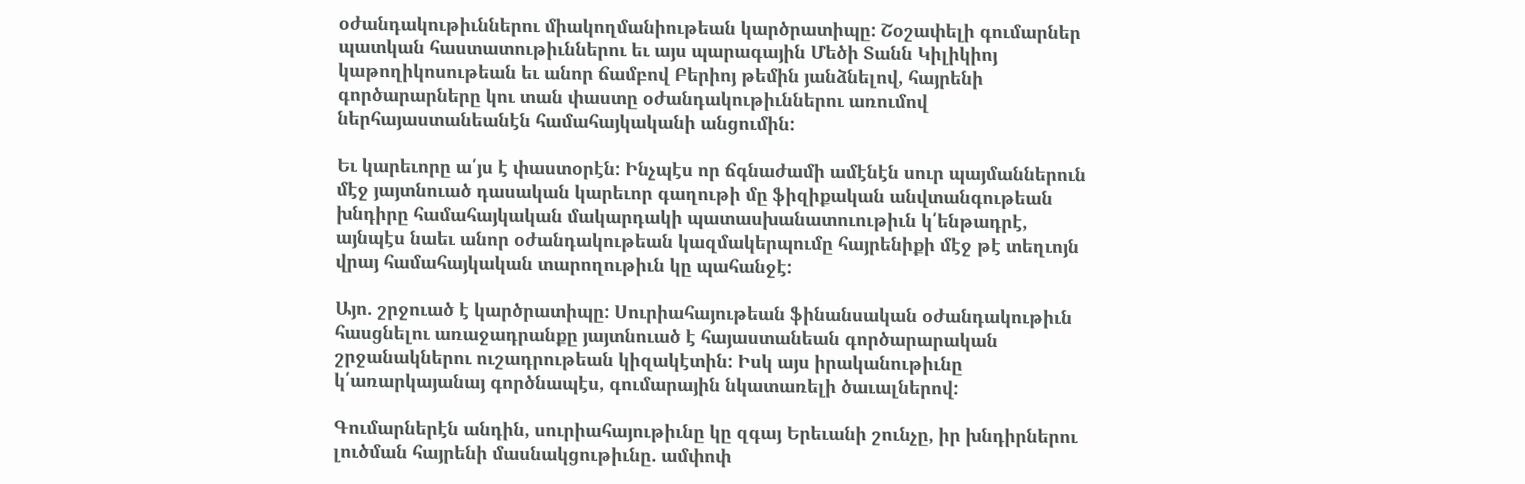օժանդակութիւններու միակողմանիութեան կարծրատիպը: Շօշափելի գումարներ պատկան հաստատութիւններու եւ այս պարագային Մեծի Տանն Կիլիկիոյ կաթողիկոսութեան եւ անոր ճամբով Բերիոյ թեմին յանձնելով, հայրենի գործարարները կու տան փաստը օժանդակութիւններու առումով ներհայաստանեանէն համահայկականի անցումին:

Եւ կարեւորը ա՛յս է փաստօրէն: Ինչպէս որ ճգնաժամի ամէնէն սուր պայմաններուն մէջ յայտնուած դասական կարեւոր գաղութի մը ֆիզիքական անվտանգութեան խնդիրը համահայկական մակարդակի պատասխանատուութիւն կ՛ենթադրէ, այնպէս նաեւ անոր օժանդակութեան կազմակերպումը հայրենիքի մէջ թէ տեղւոյն վրայ համահայկական տարողութիւն կը պահանջէ:

Այո. շրջուած է կարծրատիպը: Սուրիահայութեան ֆինանսական օժանդակութիւն հասցնելու առաջադրանքը յայտնուած է հայաստանեան գործարարական շրջանակներու ուշադրութեան կիզակէտին: Իսկ այս իրականութիւնը կ՛առարկայանայ գործնապէս, գումարային նկատառելի ծաւալներով:

Գումարներէն անդին, սուրիահայութիւնը կը զգայ Երեւանի շունչը, իր խնդիրներու լուծման հայրենի մասնակցութիւնը. ամփոփ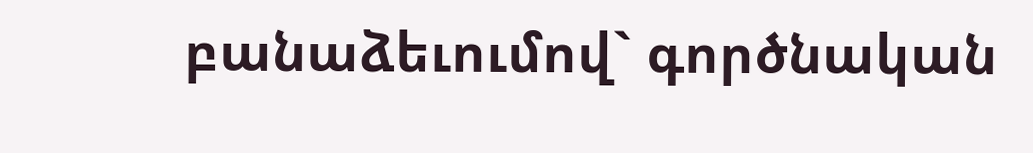բանաձեւումով` գործնական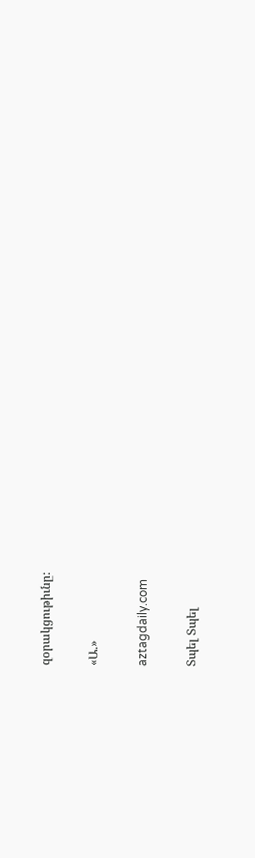զօրակցութիւնը:

«Ա.»

aztagdaily.com

Տպել Տպել